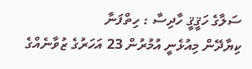ސަލާގެ ހަޤީޤީ ހާދިސާ : ހިތްފަނާ
ކިޔާދޭން މިއުޅެނީ އުމުރުން 23 އަހަރުގެ ޒުވާނެއްގެ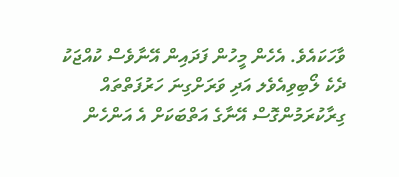ވާހަކައެވެ. އެހެން މީހުން ފަދައިން އޭނާވެސް ކުއްޖަކު ދެކެ ލޯބިވިއެވެލ އަދި ވަރަށްގިނަ ހަރުފަތްތައް ގިރާކުރަމުންގޮސް އޭނާގެ އަތްބަކަށް އެ އަންހެން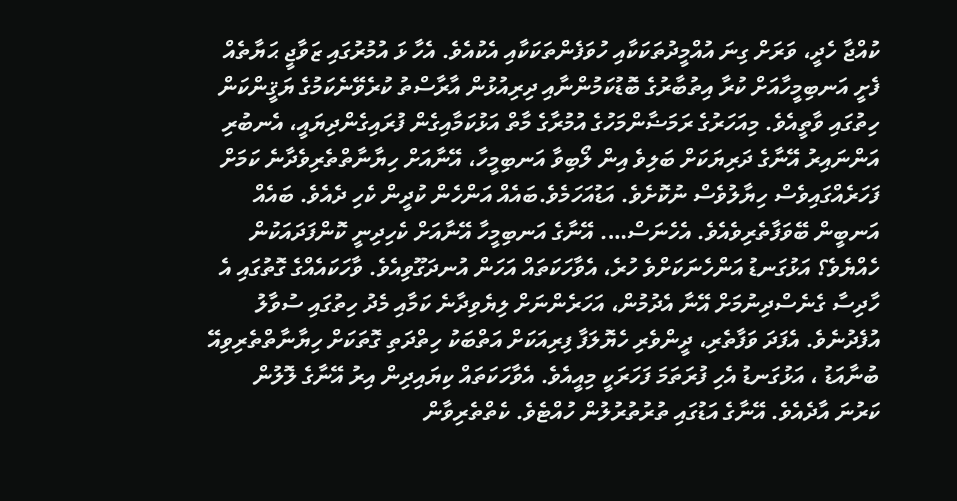ކުއްޖާ ހެދީ، ވަރަށް ގިނަ އުއްމީދުތަކަކާއި ހުވަފެންތަކަކާއި އެކުއެވެ. އެހާ ޅަ އުމުރުގައި ޒަވާޖީ ޙަޔާތެއް ފެށީ އަނބިމީހާއަށް ކުރާ އިތުބާރުގެ ބޮޑުކަމުންނާއި ދިރިއުޅުން އާރާސްތު ކުރެވޭނެކަމުގެ ޔަޤީންކަން ހިތުގައި ވާތީއެވެ. މިއަހަރުގެ ރަމަޟާންމަހުގެ އުމުރާގެ މާތް އަޅުކަމާއިގެން ފުރައިގެންދިޔައީ، އެނބުރި އަންނައިރު އޭނާގެ ދަރިޔަކަށް ބަލިވެ އިން ލޯބިވާ އަނބިމީހާ، އޭނާއަށް ހިޔާނާތްތެރިވެދާނެ ކަމަށް ފަހަރެއްގައިވެސް ހިޔާލުވެސް ނުކޮށެވެ. އަޑުއަހަމެވެ.ބައެއް އަންހެން ކުދީން ކެހި ދެއެވެ. ބައެއް އަނބީން ބޭވަފާތެރިވެއެވެ. އެހެނަސް…. އޭނާގެ އަނބިމީހާ އޭނާއަށް ކެހިދިނީ ކޮންފަދައަކުން ހެއްޔެވެ؟ އަޅުގަނޑު އަންހެނަކަށްވެ ހުރެ، އެވާހަކަތައް އަހަން އުނދަގޫވިއެވެ. ވާހަކައެއްގެ ގޮތުގައި އެ ހާދިސާ ގެނެސްދިނުމަށް އޭނާ އެދުމުން، އަހަރެންނަށް ލިޔެވިދާނެ ކަމާއި މެދު ހިތުގައި ސުވާލު އުފެދުނެވެ. އެފަދަ ވަފާތެރި، ދީންވެރި ހެޔޮލަފާ ފިރިއަކަށް އަތްބަކު ހިތްދަތި ގޮތަކަށް ހިޔާނާތްތެރިވިއޭ ބުނާއަޑު ، އަޅުގަނޑު އެހި ފުރަތަމަ ފަހަރަކީ މިއީއެވެ. އެވާހަކަތައް ކިޔައިދިން އިރު އޭނާގެ ލޮލުން ކަރުނަ އާދެއެވެ. އޭނާގެ އަޑުގައި ތުރުތުރުލުން ހުއްޓެވެ. ކެތްތެރިވާން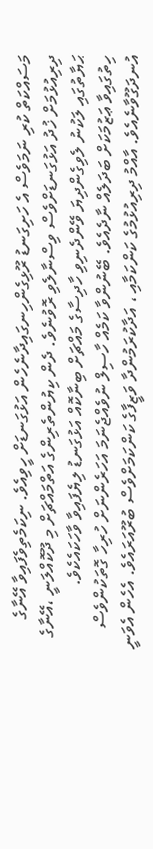މަސައްކަތް ކުރި ނަމަވެސް އެ ހަށިގަނޑު ރޫޅިގެންހިނގައިދާނެހެން އަޅުގަނޑަށް ހީވިއެވެ. ނިކަމެތިވެފައިވާ އޭނާގެ ދިރިއުޅުމަށް ޚުދު އަޅުގަނޑަށްވެސް ވިސްނާލެވި ރޮވުނެވެ. ދެން ކިޔުންތެރިންގެ އަތްމައްޗަށް މި ދޫކޮއްލަނީ ،އޭނާގެ ޙަޔާތުގައި ލަކުނު ލެވިގެންދިޔަ ވޭންދެނިވި ހާދިސާގެ މައްޗަށް ބިނާކޮއް އަޅުގަނޑު ލިޔެފައިވާ ވާހަކައެކެވެ.
ހިތުގައިވާ ޢަޒުމަކަށް ބަދަލެއް ނާދެއެވެ. ބޭނުންވާ ކަމެއް ހާސިލް ނުވެއްޖެނަމަ އަހަރެންނަށް ހުރިހާ ގޮތަކުންވެސް އުނދަގޫވާނެއެވެ. އާއްމު ދިރިއުޅުމުގެ ކަންކަމާއި ، އަދާކުރަމުންދާ ވަޒީފާގެ ކަންކަމަށްވެސް ބުރޫއަރައެވެ. އެހެން އެވަނީ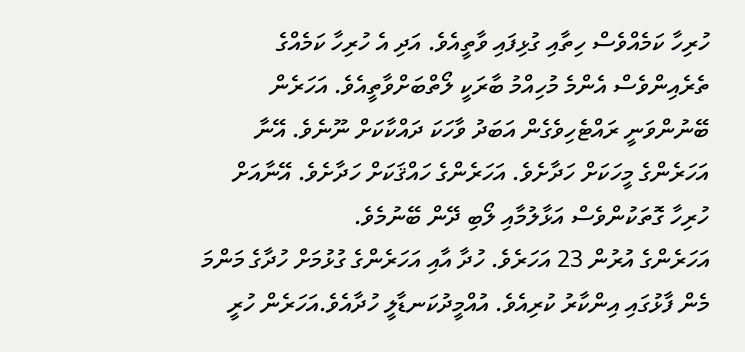ހުރިހާ ކަމެއްވެސް ހިތާއި ގުޅިފައި ވާތީއެވެ. އަދި އެ ހުރިހާ ކަމެއްގެ ތެރެއިންވެސް އެންމެ މުހިއްމު ބާރަކީ ލޯތްބަށްވާތީއެވެ. އަހަރެން ބޭނުންވަނީ ރައްޓެހިވެގެން އަބަދު ވާހަކަ ދައްކާކަށް ނޫނެވެ. އޭނާ އަހަރެންގެ މީހަކަށް ހަދާށެވެ. އަހަރެންގެ ހައްޤަކަށް ހަދާށެވެ. އޭނާއަށް ހުރިހާ ގޮތަކުންވެސް އަޅާލުމާއި ލޯބި ދޭން ބޭނުމެވެ.
އަހަރެންގެ އުރުން 23 އަހަރެވެ. ހުދާ އާއި އަހަރެންގެ ގުޅުމަށް ހުދާގެ މަންމަ މެން ފާޅުގައި އިންކާރު ކުރިއެވެ. އުއްމީދުކަނޑާލީ ހުދާއެވެ.އަހަރެން ހުރީ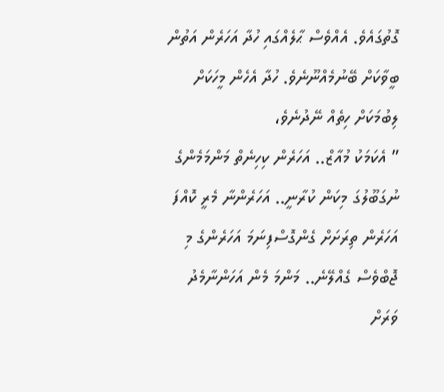ގޮތުގައެވެ. އެއްވެސް ޙާލެއްގައި ހުދާ އަހަރެން އަތުން ބީވާކަށް ބޭނުމެއްނޫނެވެ. ހުދާ އެހެން މީހަކަށް ލިބުމަކަށް ހިތެއް ނޭދުނެވެ،
” އެކަމަކު މުއާޒް.. އަހަރެން ކިހިނެތް މަންމަމެންގެ ނުގަބޫލުގަ މިކަން ކުރާނީ.. އަހަރެންނާ މެރީ ކޮއްފަ އަހަރެން ތިރަށަށް ގެންގޮސްފިނަމަ އަހަރެންގެ މި ޖޮބްވެސް ގެއްލޭނެ.. މަންމަ މެން އަހަންނާމެދު ވަރަށް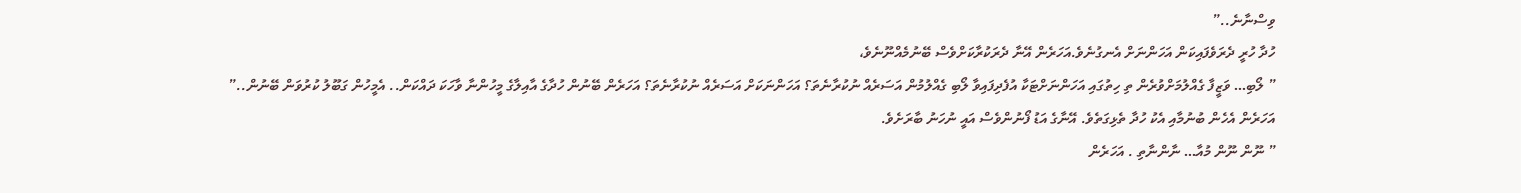ވިސްނާނެ..”
ހުދާ ހުރީ ދެރަވެފައިކަން އަހަންނަށް އެނގުނެވެ.އަހަރެން އޭނާ ދެރަކުރާކަށްވެސް ބޭނުމެއްނޫނެވެ،
” ލޯބި… ވަޒީފާ ގެއްލުމަށްވުރެން ތި ހިތުގައި އަހަންނަށްޓަކާ އުފެދިފައިވާ ލޯބި ގެއްލުމުން އަސަރެއް ނުކުރާނެތަ؟ އަހަންނަކަށް އަސަރެއް ނުކުރާނެތަ؟ އަހަރެން ބޭނުން ހުދާގެ އާއިލާގެ މީހުންނާ ވާހަކަ ދައްކަން.. އެމީހުން ގަބޫލު ކުރުވަން ބޭނުން..”
އަހަރެން އެހެން ބުނުމާއި އެކު ހުދާ ތެޅިގަތެވެ. އޭނާގެ އަޑު ފޯނުންވެސް އައީ ނުހަނު ބާރަށެވެ.
” ނޫން ނޫން މުއާ… ނާންނާތި . އަހަރެން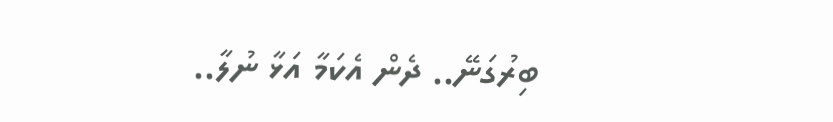ބިރުގަނޭ.. ދެން އެކަމާ އަޅާ ނުލާ..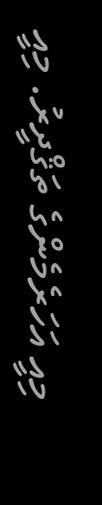މިއީ އަހަރެމެންގެ ތަޤްދީރު. މިއީ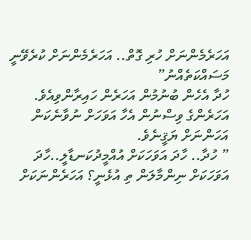އަހަރެމެންނަށް ހުރި ގޮތް.. އަހަރެމެންނަށް ކުރެވޭނީ މަސައްކަތެއްނު”
ހުދާ އެހެން ބުނުމުން އަހަރެން ހައިރާންވިއެވެ. އަހަރެންގެ ވިސްނުން އެހާ އަވަހަށް ނުވާނެކަން އަހަންނަށް ޔަޤީނެވެ.
” ހުދާ.. ހާދަ އަވަހަކަށް އުއްމީދުކަނޑާލީ..ހާދަ އަވަހަކަށް ނިންމާލަން ތި އުޅެނީ؟ އަހަރެންނަކަށް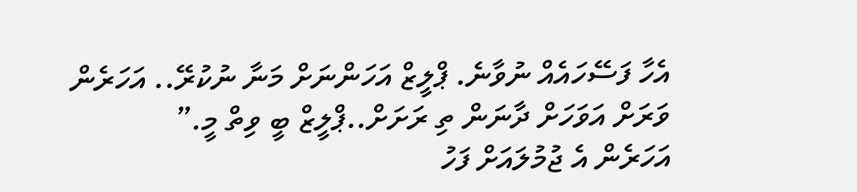އެހާ ފަސޭހައެއް ނުވާނެ. ޕްލީޒް އަހަންނަށް މަނާ ނުކުރޭ.. އަހަރެން ވަރަށް އަވަހަށް ދާނަން ތި ރަށަށް..ޕްލީޒް ބީ ވިތް މީ.”
އަހަރެން އެ ޖުމުލައަށް ފަހު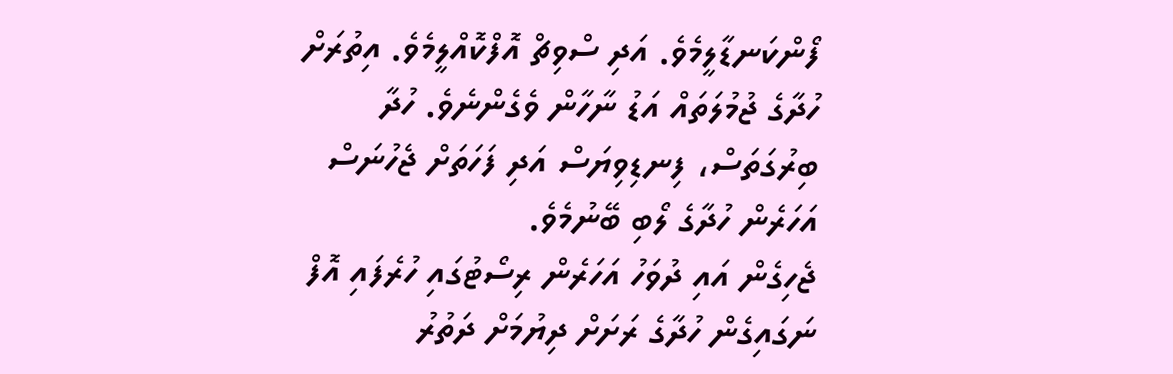ފޯންކަނޑާލީމެވެ. އަދި ސްވިޗް އޮފްކޮއްލީމެވެ. އިތުރަށް ހުދާގެ ޖުމުލަތައް އަޑު ނާހާން ވެގެންނެވެ. ހުދާ ބިރުގަތަސް، ފިނޑިވިޔަސް އަދި ފަހަތަށް ޖެހުނަސް އަހަރެން ހުދާގެ ލޯބި ބޭނުމެވެ.
ޖެހިގެން އައި ދުވަހު އަހަރެން ރިސޯޓުގައި ހުރެފައި އޮފް ނަގައިގެން ހުދާގެ ރަށަށް ދިޔުމަށް ދަތުރު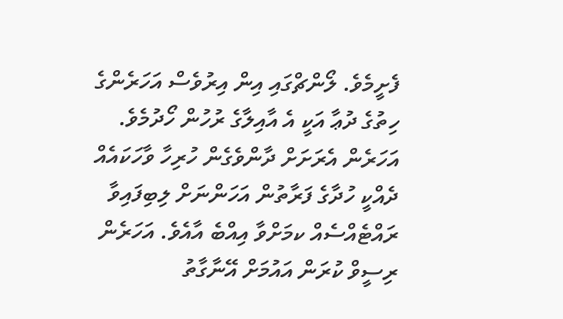ފެށީމެވެ. ލޯންޗްގައި އިން އިރުވެސް އަހަރެންގެ ހިތުގެ ދުޢާ އަކީ އެ އާއިލާގެ ރުހުން ހޯދުމެވެ. އަހަރެން އެރަށަށް ދާންވެގެން ހުރިހާ ވާހަކައެއް ދެއްކީ ހުދާގެ ފަރާތުން އަހަންނަށް ލިބިފައިވާ ރައްޓެއްސެއް ކމަށްވާ އިއްބެ އާއެވެ. އަހަރެން ރިސީވް ކުރަން އައުމަށް އޭނާގާތު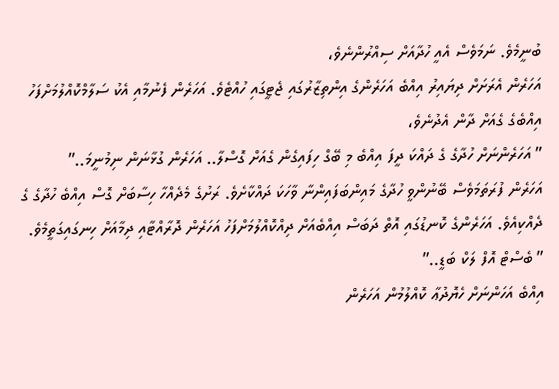ބުނީމެވެ. ނަމަވެސް އެއީ ހުދާއަށް ސިއްރުންނެވެ،
އަހަރެން އެރަށަށް ދިޔައިރު އިއްބެ އަހަރެންގެ އިންތިޒާރުގައި ޖެޓީގައި ހުއްޓެވެ. އަހަރެން ފެނުމާއި އެކު ސަލާމްކޮއްލުމަށްފަހު އިއްބެގެ ގެއަށް ދާން އެދުނެވެ،
” އަހަރެންނަށް ހުދާގެ ގެ ދައްކަ ދީފަ އިއްބެ މި ބޭގް ހިފައިގެން ގެއަށް ގޮސްލާ.. އަހަރެން ގުޅާނަން ނިމުނީމަ..”
އަހަރެން ފުރަތަމަވެސް ބޭނުންވީ ހުދާގެ މައިންބަފައިންނާ ވާހަކަ ދައްކާށެވެ. ރަށުގެ މެދެއްހާ ހިސާބަށް ގޮސް އިއްބެ ހުދާގެ ގެ ދެއްކިއެވެ. އަހަރެންގެ ކޮނޑުގައި އޮތް ދަބަސް އިއްބެއަށް ދިއްކޮއްލުމަށްފަހު އަހަރެން ދޮރާއްޓާއި ދިމާއަށް ހިނގައިގަތީމެވެ.
” ބެސްޓް އޮފް ލަކް ބަޑީ..”
އިއްބެ އަހަންނަށް ހެޔޮދުޢާ ކޮއްލުމުން އަހަރެން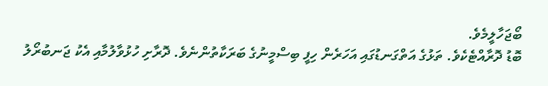ބޯޖަހާލީމެވެ.
ބޮޑު ދޮރާއްޓެކެވެ. ތަޅުގެ އަތްގަނޑުގައި އަހަރެން ހިފީ ބިސްމީނުގެ ބަރަކާތުންނެވެ. ދޮރާށި ހުޅުވާލުމާއި އެކު ޖަނބުރޯލު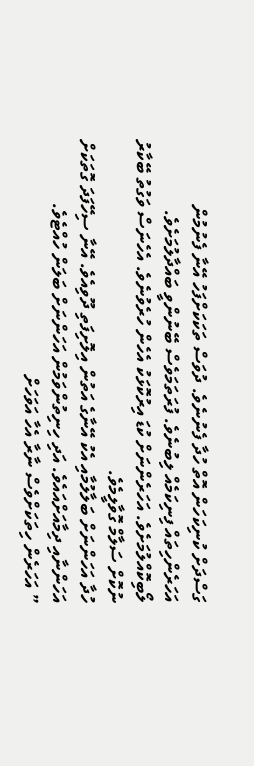ގަސްދަށް ކުނިކަހަން އޮތް ހުދާ ފެނުނެވެ. ދުވަސް ތަކަކަށްފަހު އޭނާ ފެނުމުން އަހަރެންހިތައް ފިނިކަމެއް ލިބުނެވެ. ފުރަތަމަވެސް ބޭނުންވީ ބައްދާލުމަށެވެ. ލޯބިކޮއްލުމަށެވެ. އަހަރެންނަށް ކުޑަ އިރުކޮޅަކު އެހެން ހުރެވުނެވެ. އެހެނަސް ވަގުތު ބޭކާރު ނުކޮށް ސަލާމް ގޮވާލީމެވެ.
ހުދާ އަހަންނަށް ބަލާލުމާއި އެކު އޭނާގެ އަތުން އިލޮށިފަތި ދޫވިއެވެ. އޭނާ ސިހޭފަދަ ގޮތަކަށް އަހަންނާއި ދިމާއަށްއައެވެ. އަދި ހިނިތުންވަމުން އަހަންނަށް ބަލަން ހުއްޓެވެ.
” އަހަރެން ހިތަކަށްވެސް ނާރާ އެހާ އަވަހަށް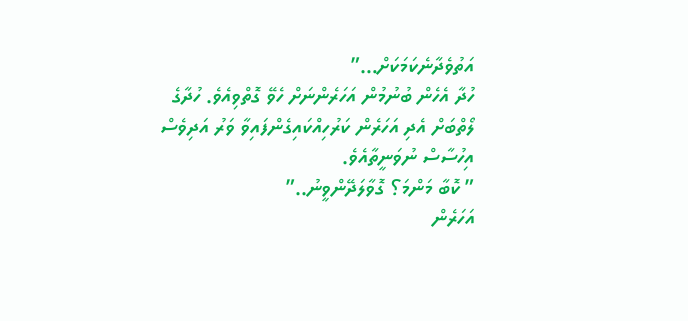އަތުވެދާނެކަމަކަށް…”
ހުދާ އެހެން ބުނުމުން އަހަރެންނަށް ހެވޭ ގޮތްވިއެވެ. ހުދާގެ ލޯތްބަށް އެދި އަހަރެން ކަރުހިއްކައިގެންފައިވާ ވަރު އަދިވެސް އިހުސާސް ނުވަނީތާއެވެ.
” ކޮބާ މަންމަ؟ ގޮވާލަދޭންވީނު..”
އަހަރެން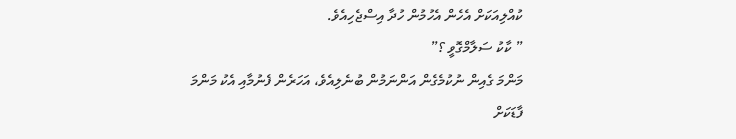ކުއްލިއަކަށް އެހެން އެހުމުން ހުދާ އިސްޖެހިއެވެ.
” ކާކު ސަލާމްގޮވީ ؟”
މަންމަ ގެއިން ނުކުމެގެން އަންނަމުން ބުނެލިއެވެ، އަހަރެން ފެނުމާއި އެކު މަންމަ ފާޑަކަށް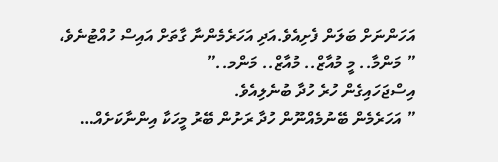އަހަންނަށް ބަލަން ފެށިއެވެ.އަދި އަހަރެމެންނާ ގާތަށް އައިސް ހުއްޓުނެވެ،
” މަންމާ.. މީ މުއާޒް.. މުއާޒް.. މަންމ..”
އިސްޖަހައިގެން ހުރެ ހުދާ ބުނެލިއެވެ.
” އަހަރެމެން ބޭނުމެއްނޫން ހުދާ ރަށުން ބޭރު މީހަކާ އިންނާކަށެއް…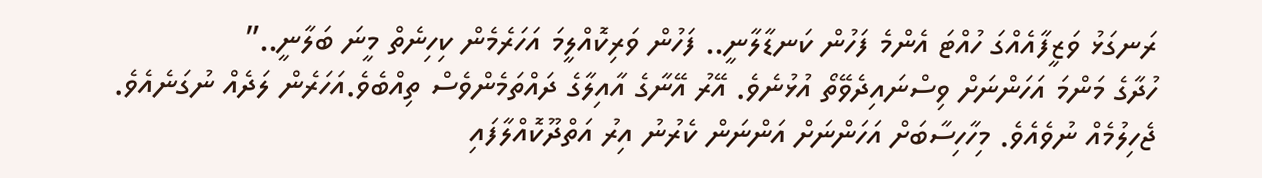ރަނގަޅު ވަޒީފާއެއްގަ ހުއްޓަ އެންމެ ފަހުން ކަނޑާލާނީ.. ފަހުން ވަރިކޮއްލީމަ އަހަރެމެން ކިހިނެތް މީނަ ބަލާނީ..”
ހުދާގެ މަންމަ އަހަންނަށް ވިސްނައިދެވޭތޯ އުޅުނެވެ. އޭރު އޭނާގެ އާއިލާގެ ދައްތަމެންވެސް ތިއްބެވެ.އަހަރެން ލަދެއް ނުގަނެއެވެ. ޖެހިލުމެއް ނުވެއެވެ. މިހާހިސާބަށް އަހަންނަށް އަންނަން ކެރުނު އިރު އަތްދޫކޮއްލާފައި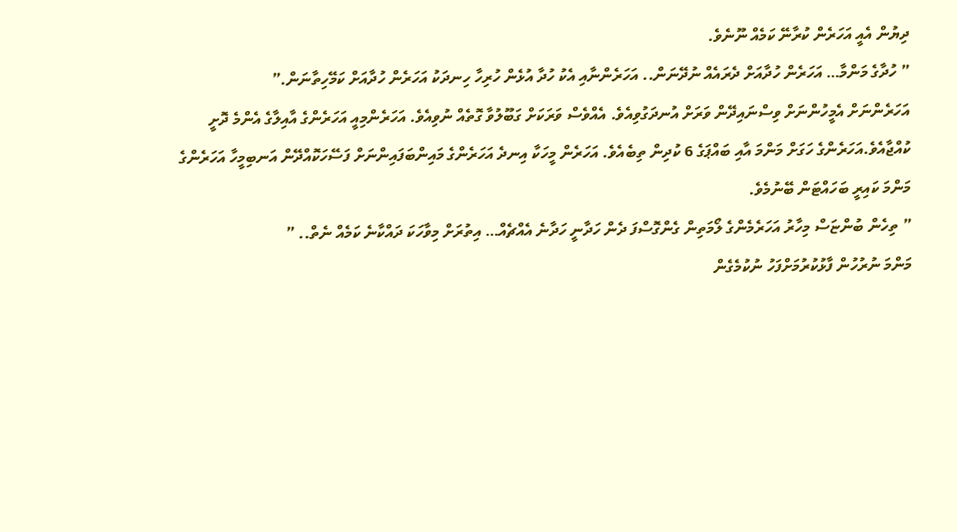ދިޔުން އެއީ އަހަރެން ކުރާނޭ ކަމެއް ނޫނެވެ.
” ހުދާގެ މަންމާ… އަހަރެން ހުދާއަށް ދެރައެއް ނުދޭނަން.. އަހަރެންނާއި އެކު ހުދާ އުޅެން ހުރިހާ ހިނދަކު އަހަރެން ހުދާއަށް ކަމޭހިތާނަން.”
އަހަރެންނަށް އެމީހުންނަށް ވިސްނައިދޭން ވަރަށް އުނދަގުވިއެވެ. އެއްވެސް ވަރަކަށް ގަބޫލުވާ ގޮތެއް ނުވިއެވެ. އަހަރެންމިއީ އަހަރެންގެ އާއިލާގެ އެންމެ ދޮށީ ކުއްޖާއެވެ.އަހަރެންގެ ހަގަށް މަންމަ އާއި ބައްޕަގެ 6 ކުދިން ތިބެއެވެ. އަހަރެން މީހަކާ އިނދެ އަހަރެންގެ މައިންބަފައިންނަށް ފަސޭހަކޮއްދޭން އަނބިމީހާ އަހަރެންގެ މަންމަ ކައިރީ ބަހައްޓަން ބޭނުމެވެ.
” ތިހެން ބުންޏަސް މިހާރު އަހަރެމެންގެ ލޯމަތިން ގެންގޮސްފަ ދެން ހަދާނީ ހަދާނެ އެއްޗެއް… އިތުރަށް މިވާހަކަ ދައްކާނެ ކަމެއް ނެތް.. ”
މަންމަ ނުރުހުން ފާޅުކުރުމަށްފަހު ނުކުމެގެން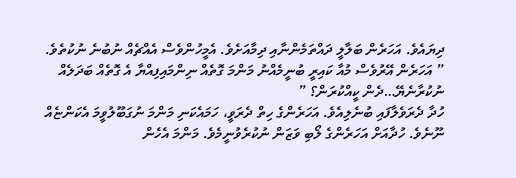ދިޔައެވެ. އަހަރެން ބަލާލީ ދައްތަމެންނާއި ދިމާއަށެވެ. އެމީހުންވެސް އެއްޗެއް ނުބުނެ ނުކުތެވެ.
” އަހަރެން އޭރުވެސް މުއާ ކައިރީ ބުނީމެއްނު މަންމަ ގޮތެއް ނިންމައިފިއްޔާ އެ ގޮތެއް ބަދަލެއް ނުކުރާނެޔޭ…ދެން ކީއްކުރަން؟ ”
ހުދާ ދެރަވެލާފައި ބުނެލިއެވެ. އަހަރެންގެ ހިތް ދެރަވީ، ހަމައެކަނި މަންމަ ނުގަބޫލުވީމަ އެކަންޏެއް ނޫނެވެ. ހުދާއަށް އަހަރެންގެ ލޯބި ވަޒަން ނުކުރެވުނީމެވެ. މަންމަ އެހެން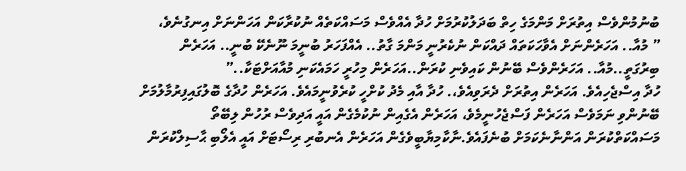ބުނުމުންވެސް އިތުރަށް މަންމަގެ ހިތް ބަދަލުކުރުމަށް ހުދާ އެއްވެސް މަސައްކަތެއް ނުކުރާކަން އަހަންނަށް އިނގުނެވެ،
” މުއާ.. އަހަރެންނަށް އެވާހަކަތައް ދައްކަން ނުކެރުނީ މަންމަ ގާތު.. އެއްފަހަރު ބުނީމަ ނޫނެކޭ ބުނީ.. އަހަރެން ބިރުގަތީ..މުއާ.. އަހަރެންވެސް ބޭނުން ކައިވެނި ކުރަން..އަހަރެން މިހުރީ ހަމައެކަނި މުއާއަށްޓަކާ..”
ހުދާ އިސްޖެހިއެވެ. އަހަރެން އިތުރަށް ދެރަވިއެވެ،. ހުދާ އާއި މެދު ކުށްހީ ކުރެވުނީމައެވެ. އަހަރެން ހުދާގެ ބޮލުގައިފިރުމާލުމަށް ބޭނުންވި ނަމަވެސް އަހަރެން ފަސްޖެހުނީމެވެ، އަހަރެން އެގެއިން ނުކުމެގެން އައީ އަދިވެސް ރުހުން ލިބޭތޯ މަސައްކަތްކުރަން އަންނާނެކަމަށް ބުނެފައެވެ.ނާކާމިޔާބީވެގެން އަހަރެން އެނބުރި ރިސޯޓަށް އައީ އެލޯބި ޙާސިލްކުރަން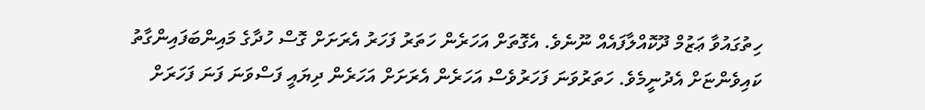ހިތުގައުވާ ޢަޒުމް ދޫކޮއްލާފައެއް ނޫނެވެ. އެގޮތަށް އަހަރެން ހަތަރު ފަހަރު އެރަށަށް ގޮސް ހުދާގެ މައިންބަފައިންގާތު ކައިވެންޏަށް އެދުނީމެވެ. ހަތަރުވަނަ ފަހަރުވެސް އަހަރެން އެރަށަށް އަހަރެން ދިޔައީ ފަސްވަނަ ފަނަ ފަހަރަށް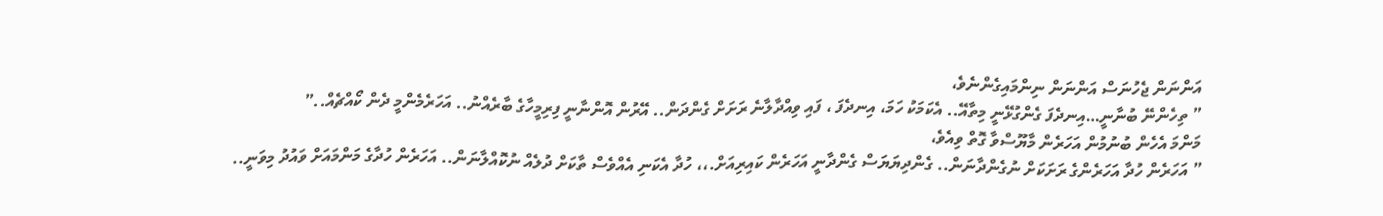އަންނަން ޖެހުނަސް އަންނަން ނިންމައިގެންނެވެ،
” ތިހެންނޭ ބުނާނީ…އިނދެފަ ގެންގުޅޭނީ މިތާއޭ.. އެކަމަކު ހަމަ، އިނދެފަ ، ފައި ވިއްދާލާނެ ރަށަށް ގެންދަން.. އޭރުން އޮންނާނީ ފިރިމީހާގެ ބާރެއްނު.. އަހަރެމެންމީ ދެން ކޯއްޗެއް..”
މަންމަ އެހެން ބުނުމުން އަހަރެން މާޔޫސްވާ ގޮތް ވިއެވެ،
” އަހަރެން ހުދާ އަހަރެންގެ ރަށަކަށް ނުގެންދާނަން.. ގެންދިޔަޔަސް ގެންދާނީ އަހަރެން ކައިރިއަށް.،، ހުދާ އެކަނި އެއްވެސް ތާކަށް ދުލެއް ނުކޮއްލާނަން.. އަހަރެން ހުދާގެ މަންމައަށް ވައުދު މިވަނީ..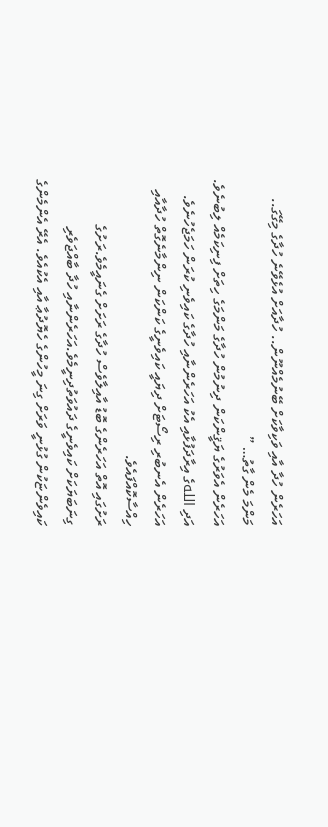އަހަރެން ހުދާ އާއި ވަކިވާކަށް ބޭނުމެއްނޫން.. ހުދާއަށް އުޅެވޭނެ ހުދާގެ މިގޭގަ.. މަންމަ މެން ގާތު… ”
އަހަރެން އެވަރުގެ ޔަޤީންކަން ދިނުމުން ހުދާގެ މަންމަގެ ހިތަށް ފިނިކަމެއް ލިބުނެވެ. އަދި اللهގެ އިރާދަފުޅާއި އެކު އަހަރެންނާއި ހުދާގެ ކައިވެނި ކުރަން ހަމަޖެހުނެވެ.
އަހަރެން އެނބުރި ރިސޯޓަށް ދިޔައީ ކައިވެނީގެ ކަންކަން ނިންމާނެގޮތް ހުދާއާއި ހިއްސާކޮއްފައެވެ.
ރަށުގައި އޮތް އަހަރެންގެ ބޮޑު އާއިލާވެސް ހުދާގެ ރަށަށް ގެނައީމެވެ.ރަށުގެ ގިނަބަޔަކަށް ކައިވެނީގެ ދައުވަތުދިނީމެވެ.އަހަރެންނާއި ހުދާ ބާއްޖަވެރި ކައިވެންޏަކުން ގުޅުނީ ވަރަށް ގިނަ މީހުންގެ ހެޔޮދުޢާ އާއި އެކުއެވެ. އެރޭ އެންމެންގެ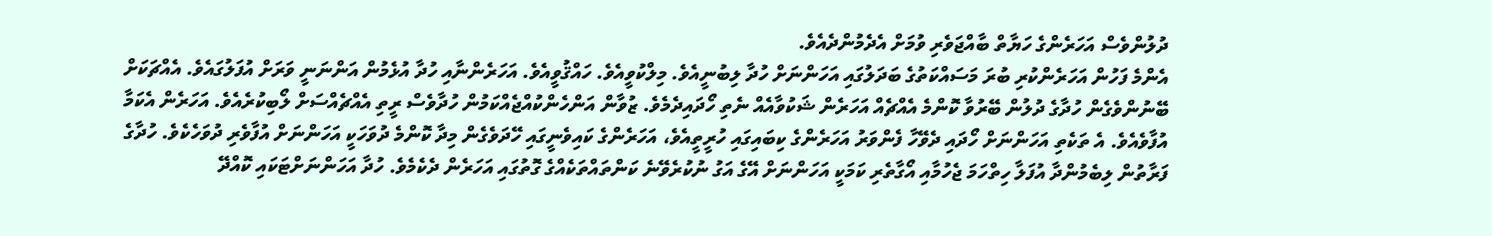ދުލުންވެސް އަހަރެންގެ ހަޔާތް ބާއްޖަވެރި ވުމަށް އެދެމުންދެއެވެ.
އެންމެ ފަހުން އަހަރެންކުރި ބުރަ މަސައްކަތުގެ ބަދަލުގައި އަހަންނަށް ހުދާ ލިބުނީއެވެ. މިލްކުވީއެވެ. ހައްޤުވީއެވެ. އަހަރެންނާއި ހުދާ އުޅެމުން އަންނަނީ ވަރަށް އުފަލުގައެވެ. އެއްޗަކަށް ބޭނުންވެގެން ހުދާގެ ދުލުން ބޭރުވާ ކޮންމެ އެއްޗެއް އަހަރެން ޝަކުވާއެއް ނެތި ހޯދައިދެމެވެ. ޒުވާން އަންހެންކުއްޖެއްކަމުން ހުދާވެސް ރީތި އެއްޗެއްސަށް ލޯބިކުރެއެވެ. އަހަރެން އެކަމާ އުފާވެއެވެ. އެ ތަކެތި އަހަންނަށް ހޯދައި ދެވޭހާ ފެންވަރު އަހަރެންގެ ކިބައިގައި ހުރީތީއެވެ، އަހަރެންގެ ކައިވެނީގައި ހޭދަވެގެން މިދާ ކޮންމެ ދުވަހަކީ އަހަންނަށް އުފާވެރި ދުވަހެކެވެ. ހުދާގެ ފަރާތުން ލިބެމުންދާ އުފަލާ ހިތްހަމަ ޖެހުމާއި އޯގާތެރި ކަމަކީ އަހަންނަށް އޭގެ އަގު ނުކުރެވޭނެ ކަންތައްތަކެއްގެ ގޮތުގައި އަހަރެން ދެކެމެވެ. ހުދާ އަހަންނަށްޓަކައި ކޮއްދޭ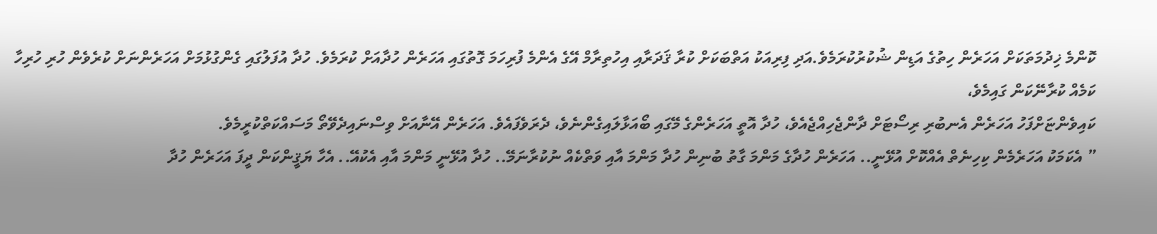ކޮންމެ ޚިދުމަތަކަށް އަހަރެން ހިތުގެ އަޑިން ޝުކުރުކުރަމެވެ.އަދި ފިރިއަކު އަތްބަކަށް ކުރާ ޤަދަރާއި އިހުތިރާމް އޭގެ އެންމެ ފުރިހަމަ ގޮތުގައި އަހަރެން ހުދާއަށް ކުރަމެވެ. ހުދާ އުފަލުގައި ގެންގުޅުމަށް އަހަރެންނަށް ކުރެވެން ހުރި ހުރިހާ ކަމެއް ކުރާނޭކަން ގައިމެވެ،
ކައިވެންޏަށްފަހު އަހަރެން އެނބުރި ރިސޯޓަށް ދާންޖެހިއްޖެއެވެ، ހުދާ އޮތީ އަހަރެންގެ މޭގައި ބޯއަޅާލައިގެންނެވެ، ދެރަވެފައެވެ. އަހަރެން އޭނާއަށް ވިސްނައިދެވޭތޯ މަސައްކަތްކުރީމެވެ.
” އެކަމަކު އަހަރެމެން ކިހިނެތް އެއްކޮށް އުޅޭނީ.. އަހަރެން ހުދާގެ މަންމަ ގާތު ބުނިން ހުދާ މަންމަ އާއި ވަތްކެއް ނުކުރާނަމޭ.. ހުދާ އުޅޭނީ މަންމަ އާއި އެކުއޭ.. އެހާ ޔަޤީންކަން ދީފަ އަހަރެން ހުދާ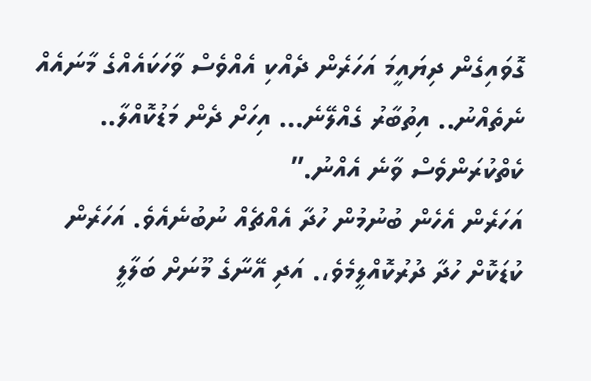ގޮވައިގެން ދިޔައީމަ އަހަރެން ދެއްކި އެއްވެސް ވާހަކައެއްގެ މާނައެއް ނެތެއްނު.. އިތުބާރު ގެއްލޭނެ… އިހަށް ދެން މަޑުކޮއްލާ.. ކެތްކުރަންވެސް ވާނެ އެއްނު.”
އަހަރެން އެހެން ބުނުމުން ހުދާ އެއްޗެއް ނުބުނެއެވެ. އަހަރެން ކުޑަކޮށް ހުދާ ދުރުކޮއްލީމެވެ،. އަދި އޭނާގެ މޫނަށް ބަލާލީ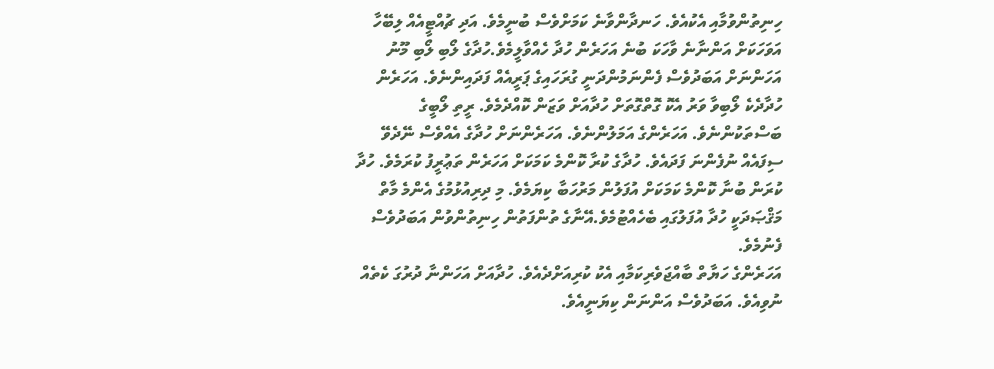ހިނިތުންވުމާއި އެކުއެވެ. ހަނދާންވާނެ ކަމަށްވެސް ބުނީމެވެ. އަދި ޗުއްޓީއެއް ލިބޭހާ އަވަހަކަށް އަންނާނެ ވާހަކަ ބުނެ އަހަރެން ހުދާ ހެއްވާލީމެވެ.ހުދާގެ ލޯބި ލޯބި މޫނު އަހަންނަށް އަބަދުވެސް ފެންނަމުންދަނީ ގުރަހައިގެ ޕަރީއެއް ފަދައިންނެވެ. އަހަރެން ހުދާދެކެ ލޯބިވާ ވަރު އެކޮ ގޮތްގޮތަށް ހުދާއަށް ވަޒަން ކޮއްދެމެވެ. ރީތި ލޯބީގެ ބަސްތަކުންނެވެ. އަހަރެންގެ އަމަލުންނެވެ. އަހަރެންނަށް ހުދާގެ އެއްވެސް ނޭދެވޭ ސިފައެއް ނުފެންނަ ފަދައެވެ. ހުދާގެ ކުރާ ކޮންމެ ކަމަކަށް އަހަރެން ތަޢުރީފު ކުރަމެވެ. ހުދާ ކުރަން ބުނާ ކޮންމެ ކަމަކަށް އުފަލުން މަރުހަބާ ކިޔަމެވެ. މި ދިރިއުޅުމުގެ އެންމެ މާތް މަޤްޞަދަކީ ހުދާ އުފަލުގައި ބެހެއްޓުމެވެ.އޭނާގެ ތުންފަތުން ހިނިތުންވުން އަބަދުވެސް ފެނުމެވެ.
އަހަރެންގެ ހަޔާތް ބާއްޖަވެރިކަމާއި އެކު ކުރިއަށްދެއެވެ. ހުދާއަށް އަހަންނާ ދުރުގަ ކެތެއް ނުވިއެވެ. އަބަދުވެސް އަންނަން ކިޔަނީއެވެ.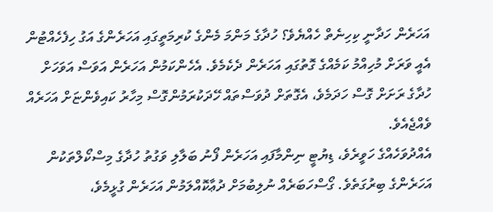އަހަރެން ހަދާނީ ކިހިނެތް ހެއްޔެވެ؟ ހުދާގެ މަންމަ މެންގެ ކުރިމަތީގައި އަހަރެންގެ އަގު ހިފެހެއްޓުން އެއީ ވަރަށް މުހިއްމު ކަމެއްގެ ގޮތުގައި އަހަރެން ދެކެމެވެ. އެހެންކަމުން އަހަރެން އަވަސް އަވަހަށް ހުދާގެ ރަށަށް ގޮސް ހަދަމެވެ، އެގޮތަށް ދުވަސްތައް ހޭދަކުރަމުންގޮސް މިހާރު ކައިވެންޏަށް އަހަރެއް ވެއްޖެއެވެ.
އެއްދުވަހެއްގެ ހަވީރެވެ، ޑިޔުޓީ ނިންމާފައި އަހަރެން ފޯނު ބަލާލި ވަގުތު ހުދާގެ މިސްކޯލްތަކުން އަހަރެންގެ ބިރުގަތެވެ. ގޯސްހަބަރެއް ނުލިބުމަށް ދުޢާކޮއްލަމުން އަހަރެން ގުޅީމެވެ،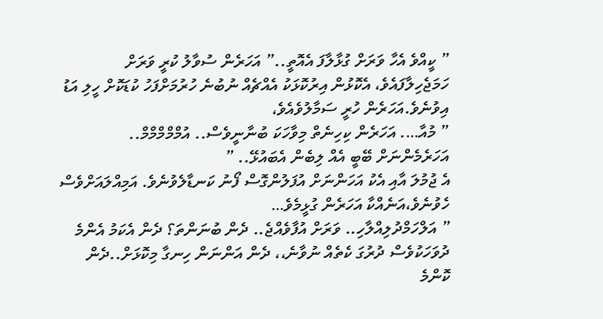” ކީއްވެ އެހާ ވަރަށް ގުޅާލާފަ އެއޮތީ..” އަހަރެން ސުވާލު ކުރީ ވަރަށް ހަމަޖެހިލާފައެވެ، އެކޮޅުން އިރުކޮޅަކު އެއްޗެއް ނުބުނެ ހުރުމަށްފަހު ކުޑަކޮށް ހީލި އަޑު އިވުނެވެ.އަހަރެން ހުރީ ސަމާލުވެއެވެ،
” މުއާ…. އަހަރެން ކިހިނެތް މިވާހަކަ ބުނާނީވެސް.. އުމްމްމްމްމް.. އަހަރެމެންނަށް ބޭބީ އެއް ލިބެން އެބައުޅޭ.. ”
އެ ޖުމުލަ އާއި އެކު އަހަންނަށް އުފަލުންގޮސް ފޯނު ކަނޑާލެވުނެވެ. އަމިއްލައަށްވެސް ހެވުނެވެ،އަނެއްކާ އަހަރެން ގުޅީމެވެ…
” އަލްހަމްދުލިއްލާހި.. ވަރަށް އުފާވެއްޖެ.. ދެން ބުނަންތަ؟ ދެން އެކަމު އެންމެ ދުވަހަކުވެސް ދުރުގަ ކެތެއް ނުވާނެ،، ދެން އަންނަން ހިނގާ މިކޮޅަށް..ދެން ކޮންމެ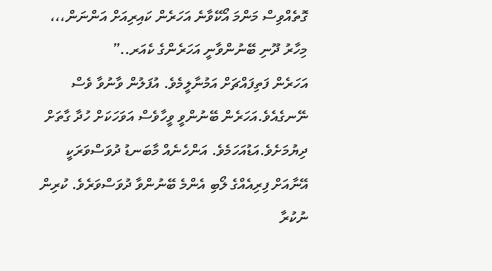ގޮތެއްވިސް މަންމަ އޯކޭވާނެ އަހަރެން ކައިރިއަށް އަންނަން،،، މިހާރު ދޫނި ބޭނުންވާނީ އަހަރެންގެ ކެއަރ..”
އަހަރެން ފަތިފައްޗަށް އަމުނާލީމެވެ. އުފަލުން ވާނުވާ ވެސް ނޭނގެއެވެ.އަހަރެން ބޭނުންވީ ވީހާވެސް އަވަހަކަށް ހުދާ ގާތަށް ދިޔުމަށެވެ.އަޑުއަހަމެވެ. އަންހެނެއް މާބަނޑު ދުވަސްވަރަކީ އޭނާއަށް ފިރިއެއްގެ ލޯބި އެންމެ ބޭނުންވާ ދުވަސްވަރެވެ. ކުރިން ނުކުރާ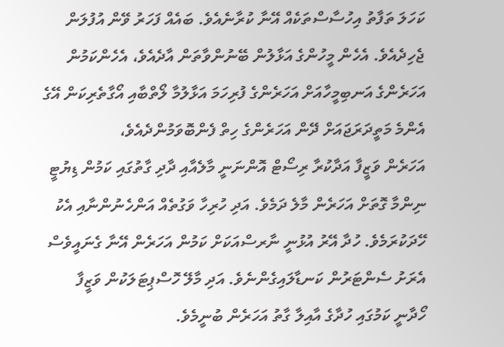ކަހަލަ ތަފާތު އިހުސާސްތަކެއް އޭނާ ކުރާނެއެވެ. ބައެއް ފަހަރު ވޭން އުފުލަން ޖެހިދެއެވެ. އެހެން މީހުންގެ އަޅާލުން ބޭނުންވާތަން އާދެއެވެ، އެހެންކަމުން އަހަރެންގެ އަނބިމީހާއަށް އަހަރެންގެ ފުރިހަމަ އަޅާލުމާ ލޯތްބާއި އޯގާތެރިކަން އޭގެ އެންމެ މަތީދަރަޖައަށް ދޭން އަހަރެންގެ ހިތް ފެންބޮވަމުންދެއެވެ،
އަހަރެން ވަޒީފާ އަދާކުރާ ރިސޯޓް އޮންނަނީ މާލެއާއި ދާދި ގާތުގައި ކަމުން ޑިޔުޓީ ނިންމާ ގޮތަށް އަހަރެން މާލެ ދަމެވެ. އަދި ހުރިހާ ވަގުތެއް އަންހެނުންނާއި އެކު ހޭދަކުރަމެވެ. ހުދާ އޭރު އުޅުނީ ނާރސްއަކަށް ކަމުން އަހަރެން އޭނާ ގެނައީވެސް އެރަށު ސެންޓަރުން ކަނޑާލައިގެންނެވެ. އަދި މާލޭ ހޮސްޕިޓަލަކުން ވަޒީފާ ހޯދާނީ ކަމުގައި ހުދާގެ އާއިލާ ގާތު އަހަރެން ބުނީމެވެ.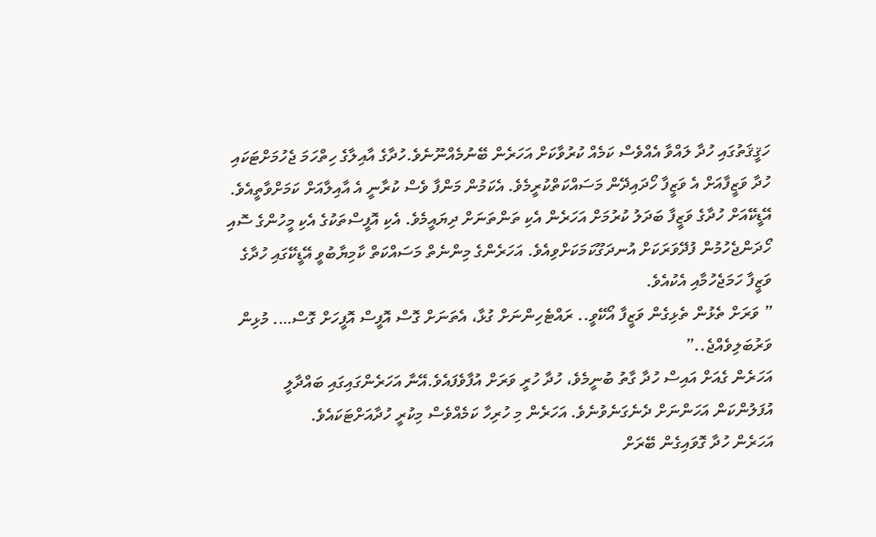ހަޤީޤަތުގައި ހުދާ ލައްވާ އެއްވެސް ކަމެއް ކުރުވާކަށް އަހަރެން ބޭނުމެއްނޫނެވެ.ހުދާގެ އާއިލާގެ ހިތްހަމަ ޖެހުމަށްޓަކައި ހުދާ ވަޒީފާއަށް އެ ވަޒީފާ ހޯދައިދޭން މަސައްކަތްކުރީމެވެ. އެކަމުން މަންފާ ވެސް ކުރާނީ އެ އާއިލާއަށް ކަމަށްވާތީއެވެ.
އޭޑީކޭއަށް ހުދާގެ ވަޒީފާ ބަދަލު ކުރުމަށް އަހަރެން އެކި ތަންތަނަށް ދިޔައީމެވެ. އެކި އޮފީސްތަކުގެ އެކި މީހުންގެ ސޮއި ހޯދަންޖެހުމުން ފުދޭވަރަކަށް އުނދަގޫކަމަކަށްވިއެވެ. އަހަރެންގެ މިންނެތް މަސައްކަތް ކާމިޔާބުވީ އޭޑީކޭގައި ހުދާގެ ވަޒީފާ ހަމަޖެހުމާއި އެކުއެވެ.
” ވަރަށް ތެޅުން ތެޅިގެން ވަޒީފާ އޯކޭވީ.. ރައްޓެހިންނަށް ގުޅާ، އެތަނަށް ގޮސް އޮފީސް އޮފީހަށް ގޮސް…. މުޅިން ވަރުބަލިވެއްޖެ..”
އަހަރެން ގެއަށް އައިސް ހުދާ ގާތު ބުނީމެވެ، ހުދާ ހުރީ ވަރަށް އުފާވެފައެވެ.އޭނާ އަހަރެންގައިގައި ބައްދާލީ އުފަލުންކަން އަހަންނަށް ދެނެގަނެވުނެވެ. އަހަރެން މި ހުރިހާ ކަމެއްވެސް މިކުރީ ހުދާއަށްޓަކައެވެ.
އަހަރެން ހުދާ ގޮވައިގެން ބޭރަށް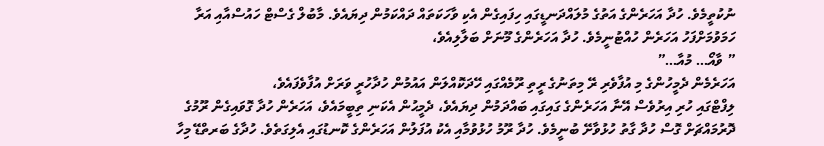ނުކުތީމެވެ. ހުދާ އަހަރެންގެ އަތުގެ މުލައްދަނޑީގައި ހިފައިގެން އެކި ވާހަކަތައް ދައްކަމުން ދިޔައެވެ. މާބުލް ގެސްޓް ހައުސްއާއި އަރާ ހަމަވުމަށްފަހު އަހަރެން ހުއްޓުނީމެވެ. ހުދާ އަހަރެންގެ މޫނަށް ބަލާލިއެވެ،
” ވާއޯ… މުއާ…”
އަހަރެމެން ދެމީހުންގެ މި އުފާވެރި ރޭ މިތަނުގެ ރީތި ރޫމެއްގައި ހޭދަކޮއްލަން އައުމުން ހުދާހުރީ ވަރަށް އުފާވެފައެވެ،
ލިފްޓްގައި ހުރި އިރުވެސް އޭނާ އަހަރެންގެ ގައިގައި ބައްދަމުން ދިޔައެވެ، ދެމީޙުން އެކަނި ތިބީމައެވެ، އަހަރެން ހުދާ ގޮވައިގެން ރޫމުގެ ދޮރުމައްޗަށް ގޮސް ހުދާ ގާތު ހުޅުވާށޭ ބުނީމެވެ. ހުދާ ރޫމު ހުޅުވުމާއި އެކު އުފަލުން އަހަރެންގެ ކޮނޑުގައި އެލިގަތެވެ. ހުދާގެ ބަރތްޑޭ މިހާ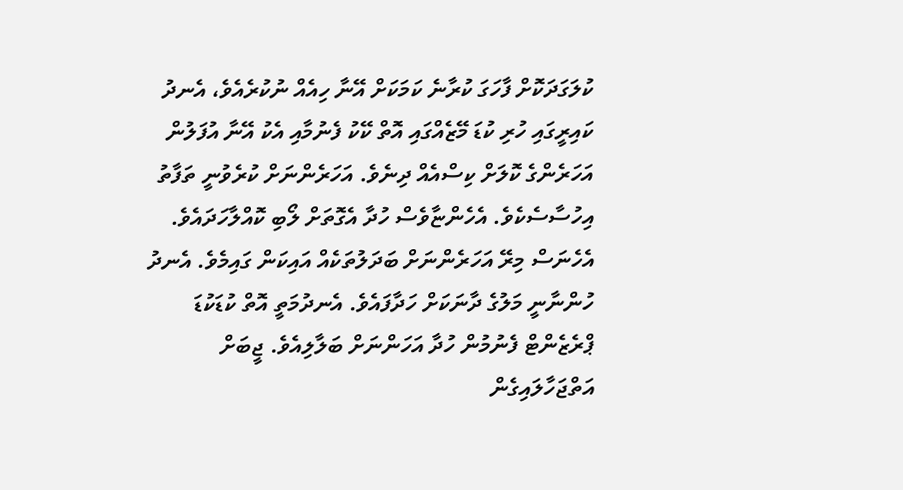ކުލަގަދަކޮށް ފާހަގަ ކުރާނެ ކަމަކަށް އޭނާ ހިއެއް ނުކުރެއެވެ، އެނދު ކައިރީގައި ހުރި ކުޑަ މޭޒެއްގައި އޮތް ކޭކު ފެނުމާއި އެކު އޭނާ އުފަލުން އަހަރެންގެ ކޮލަށް ކިސްއެއް ދިނެވެ. އަހަރެންނަށް ކުރެވުނީ ތަފާތު އިހުސާސެކެވެ. އެހެންޏާވެސް ހުދާ އެގޮތަށް ލޯބި ކޮއްލާހަދައެވެ. އެހެނަސް މިރޭ އަހަރެންނަށް ބަދަލުތަކެއް އައިކަން ގައިމެވެ. އެނދު ހުންނާނީ މަލުގެ ދާނަކަށް ހަދާފައެވެ. އެނދުމަތީ އޮތް ކުޑަކުޑަ ޕްރެޒެންޓް ފެނުމުން ހުދާ އަހަންނަށް ބަލާލިއެވެ. ޖީބަށް އަތްޖަހާލައިގެން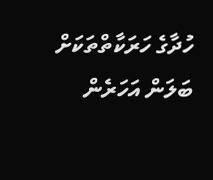ހުދާގެ ހަރަކާތްތަކަށް ބަލަން އަހަރެން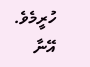ހުރީމެވެ. އޭނާ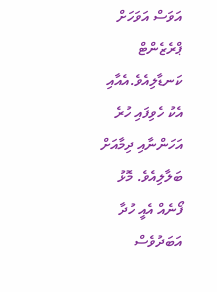އަވަސް އަވަހަށް ޕްރެޒެންޓް ކަނޑާލިއެވެ.އެއާއި އެކު ހެވިފައި ހުރެ އަހަންނާއި ދިމާއަށް ބަލާލިއެވެ. މޮޅު ފޯނެއް އެއީ ހުދާ އަބަދުވެސް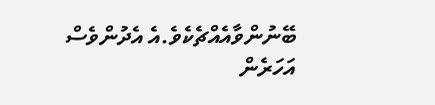ބޭނުންވާއެއްޗެކެވެ.އެ އެދުންވެސް އަހަރެން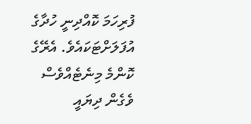ފުރިހަމަ ކޮއްދިނީ ހުދާގެ އުފަލަށްޓަކައެވެ. އެރޭގެ ކޮންމެ މިނެޓެއްވެސް ވެގެން ދިޔައީ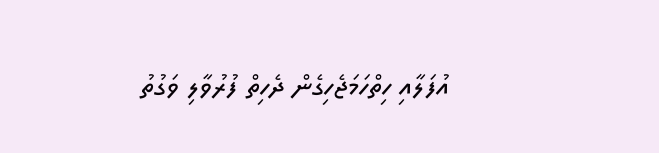އުފަލާއި ހިތްހަމަޖެހިގެން ދެހިތް ފުރުވާލި ވަގުތު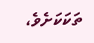ތަކަކަށެވެ،